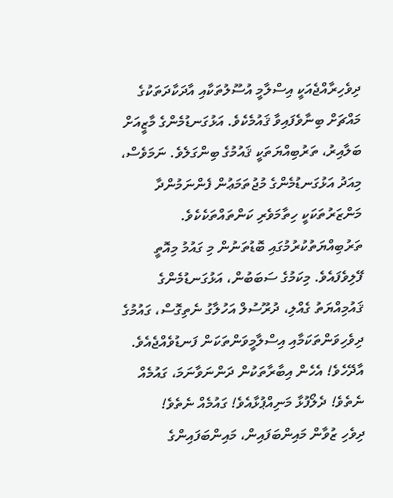ދިވެހިރާއްޖެއަކީ އިސްލާމީ އުސޫލުތަކާއި އާދަކާދަތަކުގެ މައްޗަށް ބިނާވެފައިވާ ޤައުމެކެވެ. އަޅުގަނޑުމެންގެ މާޒީއަށް ބަލާއިރު، ތަރުބިއްޔަތަކީ ޤައުމުގެ ބިންގަލެވެ. ނަމަވެސް، މިއަދު އަޅުގަނޑުމެންގެ މުޖުތަމަޢުން ފެންނަމުންދާ މަންޒަރުތަކަކީ ހިތާމަވެރި ކަންތައްތަކެކެވެ. ތަރުބިއްޔަތުކުރުމުގައި ބޮޑުތަނުން މި ގައުމު މިއޮތީ ފޭލިވެފައެވެ. މިކަމުގެ ސަބަބުން، އަޅުގަނޑުމެންގެ ޤައުމިއްޔަތު ގެއްލި، ދުރޫސުލް އަހުލާގު ނެތިގޮސް، ގައުމުގެ ދިވެހިވަންތަކަމާއި އިސްލާމީވަންތަކަން ފަނޑުވެއްޖެއެވެ. އާދޭހެވެ! އެހެން އިބާރާތަކުން ދަންނަވާނަމަ، ގައުމެއް ނެތެވެ! ދެލޯފުޅާ މަނިއްޕުޅާއެވެ! ގައުމެއް ނެތެވެ!
ދިވެހި ޒުވާން މައިންބަފައިން، މައިންބަފައިންގެ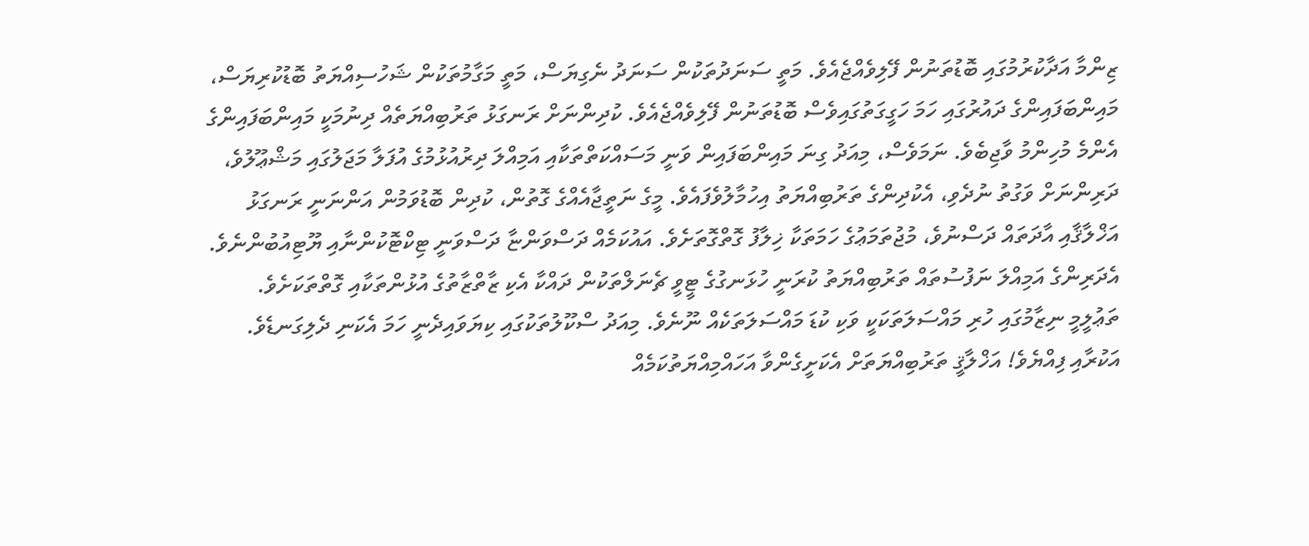ޒިންމާ އަދާކުރުމުގައި ބޮޑުތަނުން ފޭލިވެއްޖެއެވެ. މަތީ ސަނަދުތަކުން ސަނަދު ނެގިޔަސް، މަތީ މަގާމުތަކުން ޝަހުސިއްޔަތު ބޮޑުކުރިޔަސް، މައިންބަފައިންގެ ދައުރުގައި ހަމަ ހަގީގަތުގައިވެސް ބޮޑުތަނުން ފޭލިވެއްޖެއެވެ. ކުދިންނަށް ރަނގަޅު ތަރުބިއްޔަތެއް ދިނުމަކީ މައިންބަފައިންގެ އެންމެ މުހިންމު ވާޖިބެވެ. ނަމަވެސް، މިއަދު ގިނަ މައިންބަފައިން ވަނީ މަސައްކަތްތަކާއި އަމިއްލަ ދިރުއުޅުމުގެ އުފަލާ މަޖަލުގައި މަޝްޢޫލުވެ، ދަރިންނަށް ވަގުތު ނުދެވި، އެކުދިންގެ ތަރުބިއްޔަތު އިހުމާލުވެފައެވެ. މީގެ ނަތީޖާއެއްގެ ގޮތުން، ކުދިން ބޮޑުވަމުން އަންނަނީ ރަނގަޅު އަޚްލާޤާއި އާދަތައް ދަސްނުވެ، މުޖުތަމަޢުގެ ހަމަތަކާ ޚިލާފު ގޮތްގޮތަށެވެ. އައުކަމެއް ދަސްވަންޏާ ދަސްވަނީ ޓިކްޓޮކުންނާއި ޔޫޓިއުބުންނެވެ. އެދަރިންގެ އަމިއްލަ ނަފުސުތައް ތަރުބިއްޔަތު ކުރަނީ ހުޅަނގުގެ ޓީވީ ޗެނަލްތަކުން ދައްކާ އެކި ޒާތްޒާތުގެ އުޅުންތަކާއި ގޮތްތަކަށެވެ.
ތަޢުލީމީ ނިޒާމުގައި ހުރި މައްސަލަތަކަކީ ވަކި ކުޑަ މައްސަލަތަކެއް ނޫނެވެ. މިއަދު ސްކޫލުތަކުގައި ކިޔަވައިދެނީ ހަމަ އެކަނި ދެލިގަނޑެވެ. އަކުރާއި ފިއްޔެވެ! އަޚްލާޤީ ތަރުބިއްޔަތަށް އެކަށީގެންވާ އަހައްމިއްޔަތުކަމެއް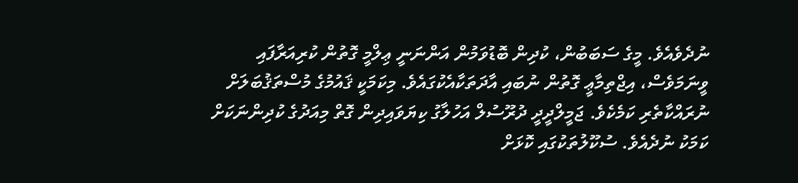ނުދެވެއެވެ. މީގެ ސަބަބުން، ކުދިން ބޮޑުވަމުން އަންނަނީ ޢިލްމީ ގޮތުން ކުރިއަރާފައި ވީނަމަވެސް، އިޖްތިމާޢީ ގޮތުން ނުބައި އާދަތަކާއެކުގައެވެ. މިކަމަކީ ޤައުމުގެ މުސްތަޤުބަލަށް ނުރައްކާތެރި ކަމެކެވެ. ޖަމީލްދީދީ ދުރޫސުލް އަހުލާގު ކިޔަވައިދިން ގޮތް މިއަދުގެ ކުދިންނަކަށް ކަމަކު ނުދެއެވެ. ސުކޫލުތަކުގައި ކޮޅަށް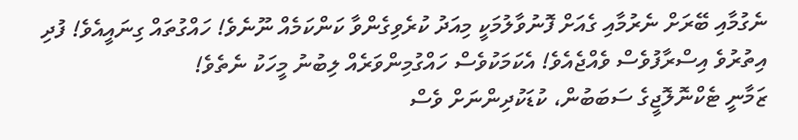ނެގުމާއި ބޭރަށް ނެރުމާއި ގެއަށް ފޮނުވާލުމަކީ މިއަދު ކުރެވިގެންވާ ކަންކަމެއް ނޫނެވެ! ހައްގުތައް ގިނައީއެވެ! ފުދި އިތުރުވެ އިސްރާފުވެސް ވެއްޖެއެވެ! އެކަމަކުވެސް ހައްގުމިންވަރެއް ލިބުނު މީހަކު ނެތެވެ!
ޒަމާނީ ޓެކްނޮލޮޖީގެ ސަބަބުން، ކުޑަކުދިންނަށް ވެސް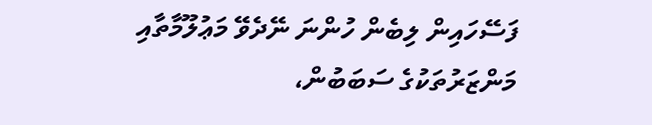ފަސޭހައިން ލިބެން ހުންނަ ނޭދެވޭ މަޢުލޫމާތާއި މަންޒަރުތަކުގެ ސަބަބުން،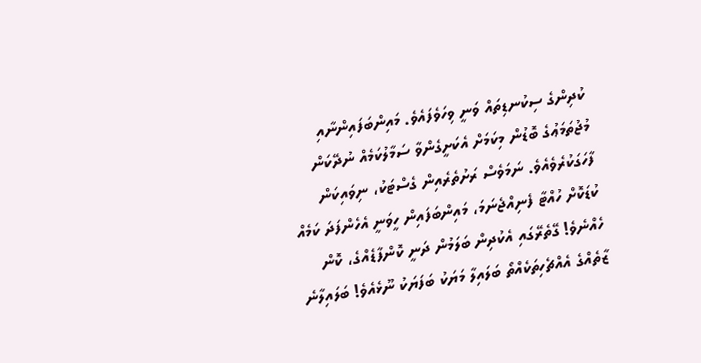ކުދިންގެ ސިކުނޑިތައް ވަނީ ވިހަވެފައެވެ. މައިންބަފައިންނާއި މުޖުތަމަޢުގެ ބޮޑުން މިކަމަށް އެކަށީގެންވާ ސަމާލުކަމެއް ނުދޭކަން ފާހަގަކުރެވެއެވެ. ނަމަވެސް ރަށުތެރެއިން ގެސްޓަކު، ނިވައިކަން ކުޑަކޮށް ހުއްޓާ ފެނިއްޖެނަމަ، މައިންބަފައިން ހީވަނީ އެހެންފަދަ ކަމެއް ހެއްނެވެ! ގޭތެރޭގައި އެކުދިން ބަލަމުން ދަނީ ކޮންފާޑެއްގެ، ކޮން ޒާތެއްގެ އެއްޗެހިތަކެއްތޯ ބަލައިލާ މަޔަކު ބަފަޔަކު ނޫޅެއެވެ! ބަލައިލާނެ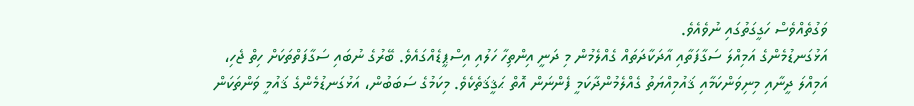ވަގުތެއްވެސް ހަގީގަތުގައި ނުވެއެވެ.
އަޅުގަނޑުމެންގެ އަމިއްލަ ސަގާފަތާއި އާދަކާދަތައް ގެއްލެމުން މި ދަނީ އިންތިހާ ހަލުއި އިސްޕީޑެއްގައެވެ. ބޭރުގެ ނުބައި ސަގާފަތްތަކަށް ހިތް ޖެހި، އަމިއްލަ ދީނާއި މިނިވަންކަމާއި ޤައުމިއްޔަތު ގެއްލެމުންދާކަމީ ފެންނަން އޮތް ޙަޤީޤަތެކެވެ. މިކަމުގެ ސަބަބުން، އަޅުގަނޑުމެންގެ ޤައުމީ ވަންތަކަން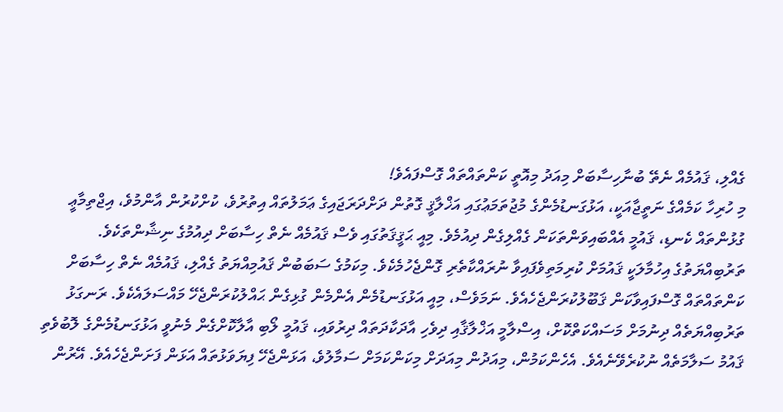ގެއްލި، ޤައުމެއް ނެތޭ ބުނާހިސާބަށް މިއަދު މިއޮތީ ކަންތައްތައް ގޮސްފައެވެ!
މި ހުރިހާ ކަމެއްގެ ނަތީޖާއަކީ، އަޅުގަނޑުމެންގެ މުޖުތަމަޢުގައި އަޚްލާޤީ ގޮތުން ދަށްދަރަޖައިގެ ޢަމަލުތައް އިތުރުވެ، ކުށްކުރުން އާންމުވެ، އިޖްތިމާޢީ ގުޅުންތައް ކެނޑި، ޤައުމީ އެއްބައިވަންތަކަން ގެއްލިގެން ދިއުމެވެ. މިއީ ޙަޤީޤަތުގައި ވެސް ޤައުމެއް ނެތް ހިސާބަށް ދިއުމުގެ ނިޝާންތަކެވެ. ތަރުބިއްޔަތުގެ އިހުމާލަކީ ޤައުމަށް ކުރިމަތިވެފައިވާ ނުރައްކާތެރި ގޮންޖެހުމެކެވެ. މިކަމުގެ ސަބަބުން ޤައުމިއްޔަތު ގެއްލި، ޤައުމެއް ނެތް ހިސާބަށް ކަންތައްތައް ގޮސްފައިވާކަން ޤަބޫލުކުރަންޖެހެއެވެ. ނަމަވެސް، މިއީ އަޅުގަނޑުމެން އެންމެން ގުޅިގެން ޙައްލުކުރަންޖެހޭ މައްސަލައެކެވެ. ރަނގަޅު ތަރުބިއްޔަތެއް ދިނުމަށް މަސައްކަތްކޮށް، އިސްލާމީ އަޚްލާޤާއި ދިވެހި އާދަކާދަތައް ދިރުވައި، ޤައުމީ ލޯބި އާލާކޮށްގެން މެނުވީ އަޅުގަނޑުމެންގެ ލޮބުވެތި ޤައުމު ސަލާމަތެއް ނުކުރެވޭނެއެވެ. އެހެންކަމުން، މިއަދުން މިއަދަށް މިކަންކަމަށް ސަމާލުވެ، އަޅަންޖެހޭ ފިޔަވަޅުތައް އަޅަން ފަށަންޖެހެއެވެ. އޭރުން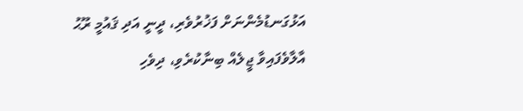އަޅުގަނޑުމެންނަށް ފަޚުރުވެރި، ދީނީ އަދި ޤައުމީ ރޫޙު އާލާވެފައިވާ ޖީލެއް ބިނާކުރެވި، ދިވެހި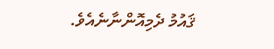ޤައުމު ދެމިއޮންނާނެއެވެ.